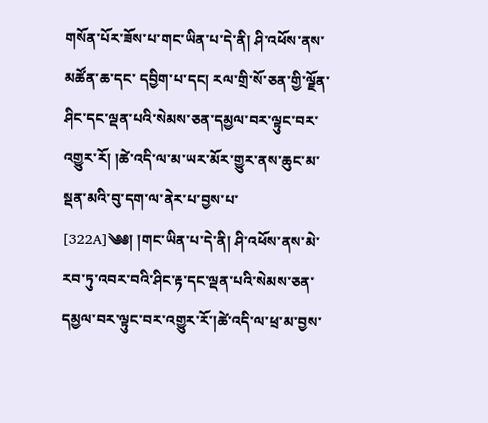གསོན་པོར་ཟོས་པ་གང་ཡིན་པ་དེ་ནི། ཤི་འཕོས་ནས་མཚོན་ཆ་དང་ དབྱིག་པ་དང། རལ་གྲི་སོ་ཅན་གྱི་ལྗོན་ཤིང་དང་ལྡན་པའི་སེམས་ཅན་དམྱལ་བར་ལྟུང་བར་འགྱུར་རོ། །ཚེ་འདི་ལ་མ་ཡར་མོར་གྱུར་ནས་ཆུང་མ་སྡན་མའི་བུ་དག་ལ་ནེར་པ་བྱས་པ་ [322A]༄༅། །གང་ཡིན་པ་དེ་ནི། ཤི་འཕོས་ནས་མེ་རབ་ཏུ་འབར་བའི་ཤིང་རྟ་དང་ལྡན་པའི་སེམས་ཅན་དམྱལ་བར་ལྟུང་བར་འགྱུར་རོ་།ཚེ་འདི་ལ་ཕྲ་མ་བྱས་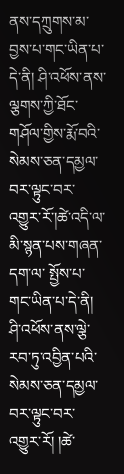ནས་དཀྲུགས་མ་བྱས་པ་གང་ཡིན་པ་དེ་ནི། ཤི་འཕོས་ནས་ལྕགས་ཀྱི་ཐོང་གཤོལ་གྱིས་རྨོ་བའི་སེམས་ཅན་དམྱལ་བར་ལྟུང་བར་འགྱུར་རོ་།ཚེ་འདི་ལ་མི་སྙན་པས་གཞན་དག་ལ་ སྤྱོས་པ་གང་ཡིན་པ་དེ་ནི། ཤི་འཕོས་ནས་ལྕེ་རབ་ཏུ་འབྱིན་པའི་སེམས་ཅན་དམྱལ་བར་ལྟུང་བར་འགྱུར་རོ། །ཚེ་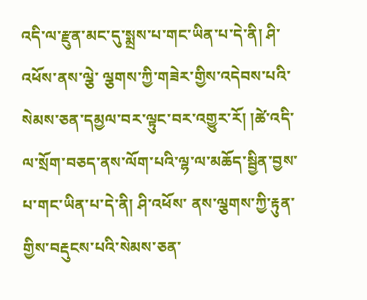འདི་ལ་རྫུན་མང་དུ་སྨྲས་པ་གང་ཡིན་པ་དེ་ནི། ཤི་འཕོས་ནས་ལྕེ་ ལྕགས་ཀྱི་གཟེར་གྱིས་འདེབས་པའི་སེམས་ཅན་དམྱལ་བར་ལྟུང་བར་འགྱུར་རོ། །ཚེ་འདི་ལ་སྲོག་བཅད་ནས་ལོག་པའི་ལྷ་ལ་མཆོད་སྦྱིན་བྱས་པ་གང་ཡིན་པ་དེ་ནི། ཤི་འཕོས་ ནས་ལྕགས་ཀྱི་རྟུན་གྱིས་བརྡུངས་པའི་སེམས་ཅན་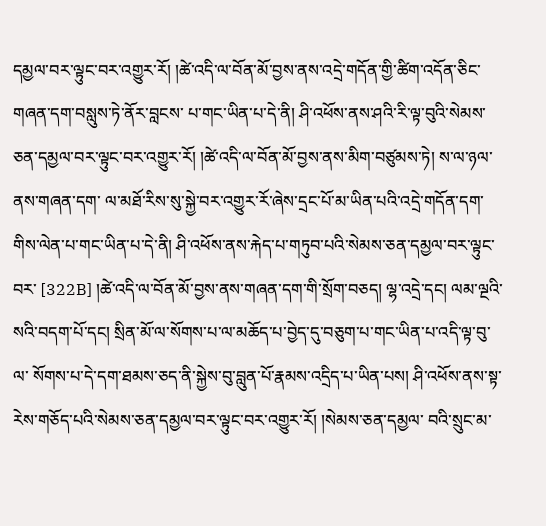དམྱལ་བར་ལྟུང་བར་འགྱུར་རོ། །ཚེ་འདི་ལ་བོན་མོ་བྱས་ནས་འདྲེ་གདོན་གྱི་ཚིག་འདོན་ཅིང་གཞན་དག་བསླུས་ཏེ་ནོར་བླངས་ པ་གང་ཡིན་པ་དེ་ནི། ཤི་འཕོས་ནས་ཤའི་རི་ལྟ་བུའི་སེམས་ཅན་དམྱལ་བར་ལྟུང་བར་འགྱུར་རོ། །ཚེ་འདི་ལ་བོན་མོ་བྱས་ནས་མིག་བཙུམས་ཏེ། ས་ལ་ཉལ་ནས་གཞན་དག་ ལ་མཐོ་རིས་སུ་སྐྱེ་བར་འགྱུར་རོ་ཞེས་དྲང་པོ་མ་ཡིན་པའི་འདྲེ་གདོན་དག་གིས་ལེན་པ་གང་ཡིན་པ་དེ་ནི། ཤི་འཕོས་ནས་རྐེད་པ་གཏུབ་པའི་སེམས་ཅན་དམྱལ་བར་ལྟུང་བར་ [322B] །ཚེ་འདི་ལ་བོན་མོ་བྱས་ནས་གཞན་དག་གི་སྲོག་བཅད། ལྷ་འདྲེ་དང། ལམ་ལྔའི་སའི་བདག་པོ་དང། སྲིན་མོ་ལ་སོགས་པ་ལ་མཆོད་པ་བྱེད་དུ་བཅུག་པ་གང་ཡིན་པ་འདི་ལྟ་བུ་ལ་ སོགས་པ་དེ་དག་ཐམས་ཅད་ནི་སྐྱེས་བུ་བླུན་པོ་རྣམས་འདྲིད་པ་ཡིན་པས། ཤི་འཕོས་ནས་སྟ་རེས་གཅོད་པའི་སེམས་ཅན་དམྱལ་བར་ལྟུང་བར་འགྱུར་རོ། །སེམས་ཅན་དམྱལ་ བའི་སྲུང་མ་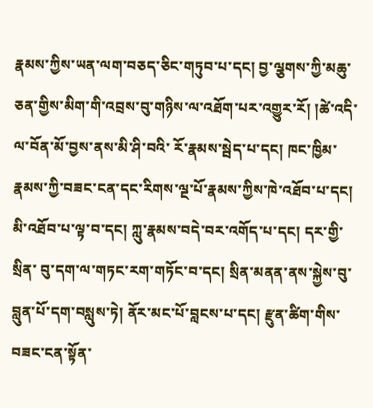རྣམས་ཀྱིས་ཡན་ལག་བཅད་ཅིང་གཏུབ་པ་དང། བྱ་ལྕགས་ཀྱི་མཆུ་ཅན་གྱིས་མིག་གི་འབྲས་བུ་གཉིས་ལ་འཐོག་པར་འགྱུར་རོ། །ཚེ་འདི་ལ་བོན་མོ་བྱས་ནས་མི་ཤི་བའི་ རོ་རྣམས་སྦེད་པ་དང། ཁང་ཁྱིམ་རྣམས་ཀྱི་བཟང་ངན་དང་རིགས་ལྔ་པོ་རྣམས་ཀྱིས་ཁེ་འཐོབ་པ་དང། མི་འཐོབ་པ་ལྟ་བ་དང། ཀླུ་རྣམས་བདེ་བར་འགོད་པ་དང། དར་གྱི་སྲིན་ བུ་དག་ལ་གཏང་རག་གཏོང་བ་དང། སྲིན་མནན་ནས་སྐྱེས་བུ་བླུན་པོ་དག་བསླུས་ཏེ། ནོར་མང་པོ་བླངས་པ་དང། རྫུན་ཚིག་གིས་བཟང་ངན་སྟོན་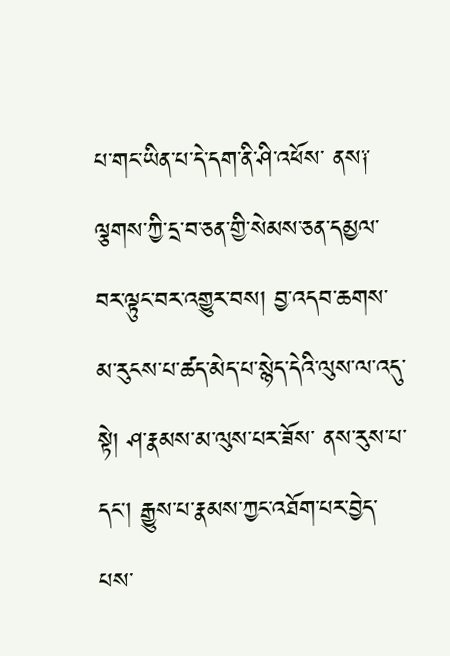པ་གང་ཡིན་པ་དེ་དག་ནི་ཤི་འཕོས་ ནས༑ ལྕགས་ཀྱི་དྲ་བ་ཅན་གྱི་སེམས་ཅན་དམྱལ་བར་ལྟུང་བར་འགྱུར་བས། བྱ་འདབ་ཆགས་མ་རུངས་པ་ཚད་མེད་པ་སྙེད་དེའི་ལུས་ལ་འདུ་སྟེ། ཤ་རྣམས་མ་ལུས་པར་ཟོས་ ནས་རུས་པ་དང། རྒྱུས་པ་རྣམས་ཀྱང་འཐོག་པར་བྱེད་པས་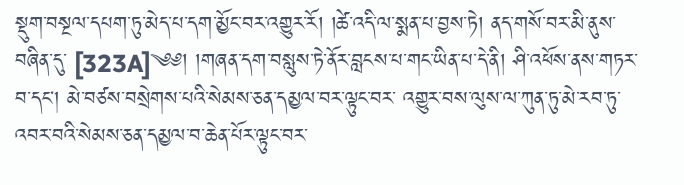སྡུག་བསྔལ་དཔག་ཏུ་མེད་པ་དག་མྱོང་བར་འགྱུར་རོ། །ཚེ་འདི་ལ་སྨན་པ་བྱས་ཏེ། ནད་གསོ་བར་མི་ནུས་བཞིན་དུ་ [323A]༄༅། །གཞན་དག་བསླུས་ཏེ་ནོར་བླངས་པ་གང་ཡིན་པ་དེ་ནི། ཤི་འཕོས་ནས་གཏར་བ་དང། མེ་བཙས་བསྲེགས་པའི་སེམས་ཅན་དམྱལ་བར་ལྟུང་བར་ འགྱུར་བས་ལུས་ལ་ཀུན་ཏུ་མེ་རབ་ཏུ་འབར་བའི་སེམས་ཅན་དམྱལ་བ་ཆེན་པོར་ལྟུང་བར་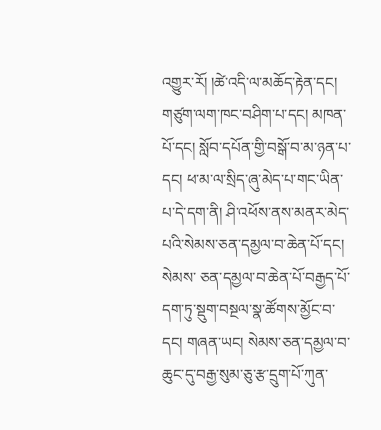འགྱུར་རོ། །ཚེ་འདི་ལ་མཆོད་རྟེན་དང། གཙུག་ལག་ཁང་བཤིག་པ་དང། མཁན་ པོ་དང། སློབ་དཔོན་གྱི་བསྒོ་བ་མ་ཉན་པ་དང། ཕ་མ་ལ་སྲིད་ཞུ་མེད་པ་གང་ཡིན་པ་དེ་དག་ནི། ཤི་འཕོས་ནས་མནར་མེད་པའི་སེམས་ཅན་དམྱལ་བ་ཆེན་པོ་དང། སེམས་ ཅན་དམྱལ་བ་ཆེན་པོ་བརྒྱད་པོ་དག་ཏུ་སྡུག་བསྔལ་སྣ་ཚོགས་མྱོང་བ་དང། གཞན་ཡང། སེམས་ཅན་དམྱལ་བ་ཆུང་དུ་བརྒྱ་སུམ་ཅུ་རྩ་དྲུག་པོ་ཀུན་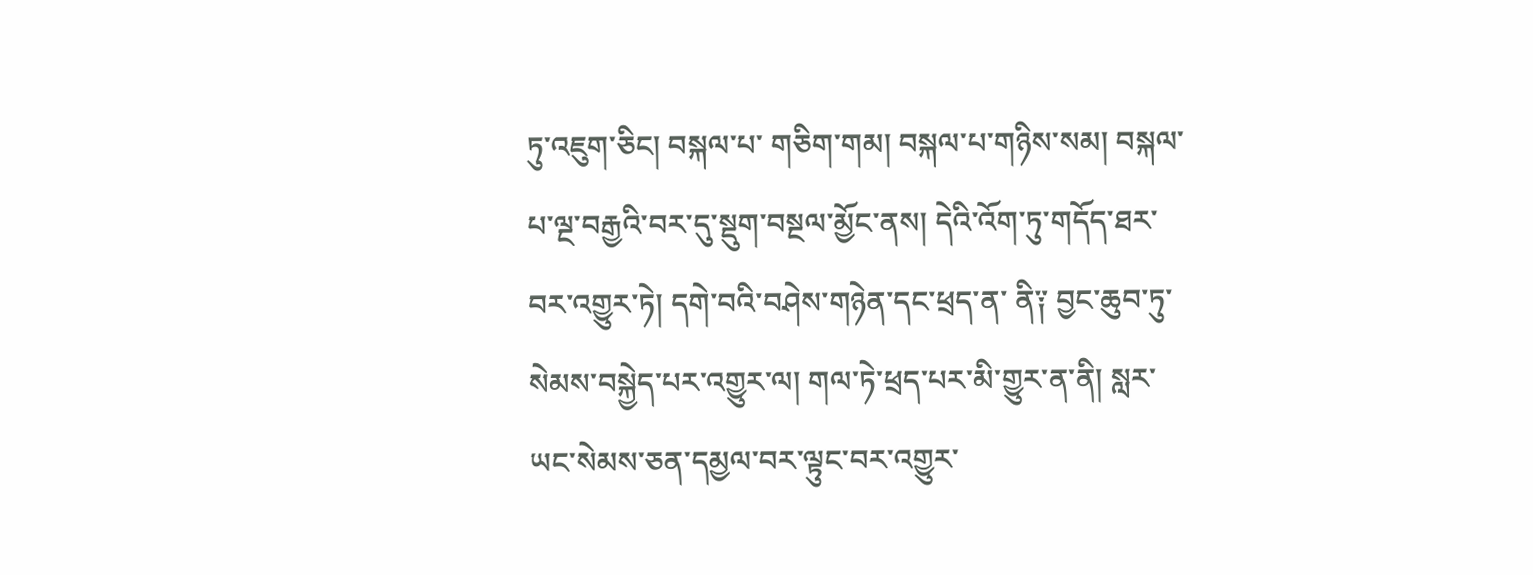ཏུ་འཇུག་ཅིང། བསྐལ་པ་ གཅིག་གམ། བསྐལ་པ་གཉིས་སམ། བསྐལ་པ་ལྔ་བརྒྱའི་བར་དུ་སྡུག་བསྔལ་མྱོང་ནས། དེའི་འོག་ཏུ་གདོད་ཐར་བར་འགྱུར་ཏེ། དགེ་བའི་བཤེས་གཉེན་དང་ཕྲད་ན་ ནི༑ བྱང་ཆུབ་ཏུ་སེམས་བསྐྱེད་པར་འགྱུར་ལ། གལ་ཏེ་ཕྲད་པར་མི་གྱུར་ན་ནི། སླར་ཡང་སེམས་ཅན་དམྱལ་བར་ལྟུང་བར་འགྱུར་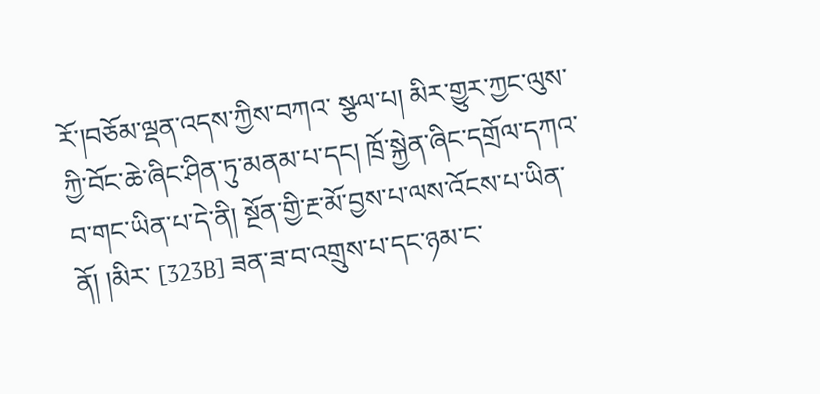རོ་།བཅོམ་ལྡན་འདས་ཀྱིས་བཀའ་ སྩལ་པ། མིར་གྱུར་ཀྱང་ལུས་ཀྱི་བོང་ཆེ་ཞིང་ཤིན་ཏུ་མནམ་པ་དང། ཁྲོ་སྐྱེན་ཞིང་དགྲོལ་དཀའ་བ་གང་ཡིན་པ་དེ་ནི། སྔོན་གྱི་རྔ་མོ་བྱས་པ་ལས་འོངས་པ་ཡིན་ནོ། །མིར་ [323B] ཟན་ཟ་བ་འགྲུས་པ་དང་ཉམ་ང་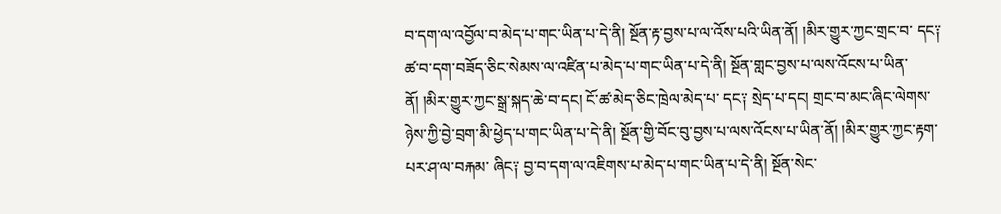བ་དག་ལ་འབྱོལ་བ་མེད་པ་གང་ཡིན་པ་དེ་ནི། སྔོན་རྟ་བྱས་པ་ལ་འོས་པའི་ཡིན་ནོ། །མིར་གྱུར་ཀྱང་གྲང་བ་ དང༑ ཚ་བ་དག་བཟོད་ཅིང་སེམས་ལ་འཛིན་པ་མེད་པ་གང་ཡིན་པ་དེ་ནི། སྔོན་གླང་བྱས་པ་ལས་འོངས་པ་ཡིན་ནོ། །མིར་གྱུར་ཀྱང་སྒྲ་སྐད་ཆེ་བ་དང། ངོ་ཚ་མེད་ཅིང་ཁྲེལ་མེད་པ་ དང༑ སྲེད་པ་དང། གྲང་བ་མང་ཞིང་ལེགས་ཉེས་ཀྱི་བྱེ་བྲག་མི་ཕྱེད་པ་གང་ཡིན་པ་དེ་ནི། སྔོན་གྱི་བོང་བུ་བྱས་པ་ལས་འོངས་པ་ཡིན་ནོ། །མིར་གྱུར་ཀྱང་རྟག་པར་ཤ་ལ་བརྐམ་ ཞིང༑ བྱ་བ་དག་ལ་འཇིགས་པ་མེད་པ་གང་ཡིན་པ་དེ་ནི། སྔོན་སེང་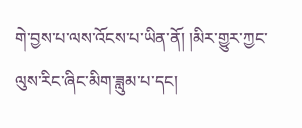གེ་བྱས་པ་ལས་འོངས་པ་ཡིན་ནོ། །མིར་གྱུར་ཀྱང་ལུས་རིང་ཞིང་མིག་ཟླུམ་པ་དང།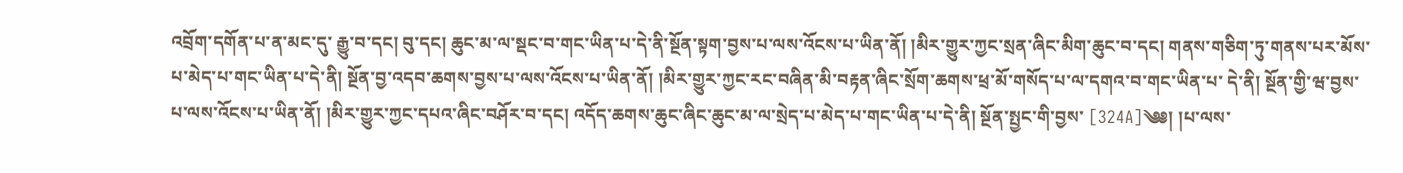འབྲོག་དགོན་པ་ན་མང་དུ་ རྒྱུ་བ་དང། བུ་དང། ཆུང་མ་ལ་སྡང་བ་གང་ཡིན་པ་དེ་ནི་སྔོན་སྟག་བྱས་པ་ལས་འོངས་པ་ཡིན་ནོ། །མིར་གྱུར་ཀྱང་སྲན་ཞིང་མིག་ཆུང་བ་དང། གནས་གཅིག་ཏུ་གནས་པར་མོས་ པ་མེད་པ་གང་ཡིན་པ་དེ་ནི། སྔོན་བྱ་འདབ་ཆགས་བྱས་པ་ལས་འོངས་པ་ཡིན་ནོ། །མིར་གྱུར་ཀྱང་རང་བཞིན་མི་བརྟན་ཞིང་སྲོག་ཆགས་ཕྲ་མོ་གསོད་པ་ལ་དགའ་བ་གང་ཡིན་པ་ དེ་ནི། སྔོན་གྱི་ཝ་བྱས་པ་ལས་འོངས་པ་ཡིན་ནོ། །མིར་གྱུར་ཀྱང་དཔའ་ཞིང་བཤོར་བ་དང། འདོད་ཆགས་ཆུང་ཞིང་ཆུང་མ་ལ་སྲེད་པ་མེད་པ་གང་ཡིན་པ་དེ་ནི། སྔོན་སྤྱང་གི་བྱས་ [324A]༄༅། །པ་ལས་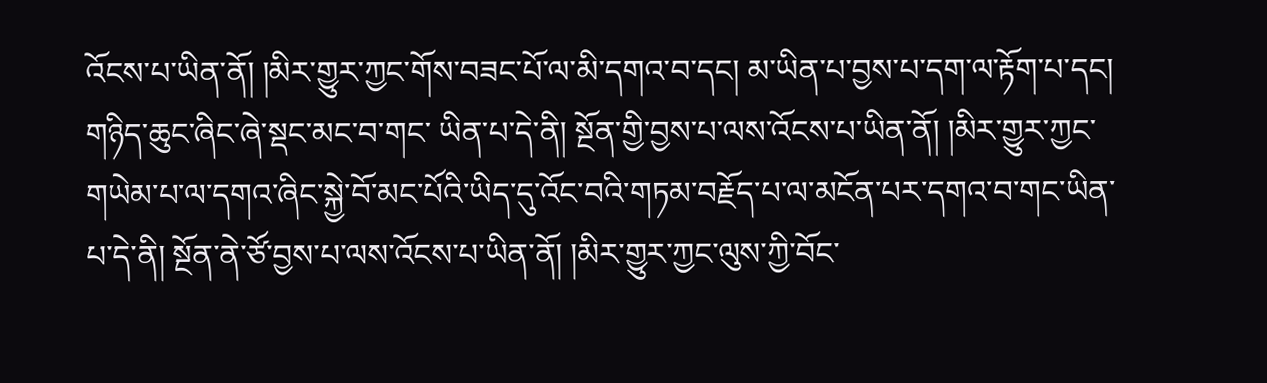འོངས་པ་ཡིན་ནོ། །མིར་གྱུར་ཀྱང་གོས་བཟང་པོ་ལ་མི་དགའ་བ་དང། མ་ཡིན་པ་བྱས་པ་དག་ལ་རྟོག་པ་དང། གཉིད་ཆུང་ཞིང་ཞེ་སྡང་མང་བ་གང་ ཡིན་པ་དེ་ནི། སྔོན་གྱི་བྱས་པ་ལས་འོངས་པ་ཡིན་ནོ། །མིར་གྱུར་ཀྱང་གཡེམ་པ་ལ་དགའ་ཞིང་སྐྱེ་བོ་མང་པོའི་ཡིད་དུ་འོང་བའི་གཏམ་བརྗོད་པ་ལ་མངོན་པར་དགའ་བ་གང་ཡིན་ པ་དེ་ནི། སྔོན་ནེ་ཙོ་བྱས་པ་ལས་འོངས་པ་ཡིན་ནོ། །མིར་གྱུར་ཀྱང་ལུས་ཀྱི་བོང་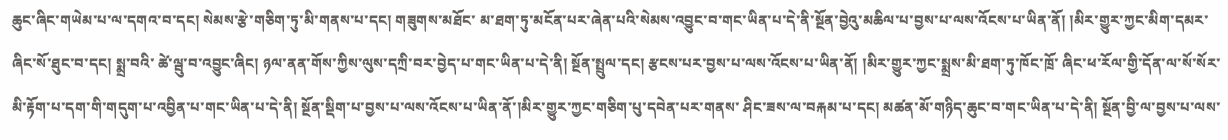ཆུང་ཞིང་གཡེམ་པ་ལ་དགའ་བ་དང། སེམས་རྩེ་གཅིག་ཏུ་མི་གནས་པ་དང། གཟུགས་མཐོང་ མ་ཐག་ཏུ་མངོན་པར་ཞེན་པའི་སེམས་འབྱུང་བ་གང་ཡིན་པ་དེ་ནི་སྔོན་བྱེའུ་མཆིལ་པ་བྱས་པ་ལས་འོངས་པ་ཡིན་ནོ། །མིར་གྱུར་ཀྱང་མིག་དམར་ཞིང་སོ་ཐུང་བ་དང། སྨྲ་བའི་ ཚེ་ལྦུ་བ་འབྱུང་ཞིང། ཉལ་ནན་གོས་ཀྱིས་ལུས་དཀྲི་བར་བྱེད་པ་གང་ཡིན་པ་དེ་ནི། སྔོན་སྤྲུལ་དང། རྩངས་པར་བྱས་པ་ལས་འོངས་པ་ཡིན་ནོ། །མིར་གྱུར་ཀྱང་སྨྲས་མི་ཐག་ཏུ་ཁོང་ཁྲོ་ ཞིང་ཕ་རོལ་གྱི་དོན་ལ་སོ་སོར་མི་རྟོག་པ་དག་གི་གདུག་པ་འབྱིན་པ་གང་ཡིན་པ་དེ་ནི། སྔོན་སྡིག་པ་བྱས་པ་ལས་འོངས་པ་ཡིན་ནོ་།མིར་གྱུར་ཀྱང་གཅིག་པུ་དབེན་པར་གནས་ ཤིང་ཟས་ལ་བརྐམ་པ་དང། མཚན་མོ་གཉིད་ཆུང་བ་གང་ཡིན་པ་དེ་ནི། སྔོན་བྱི་ལ་བྱས་པ་ལས་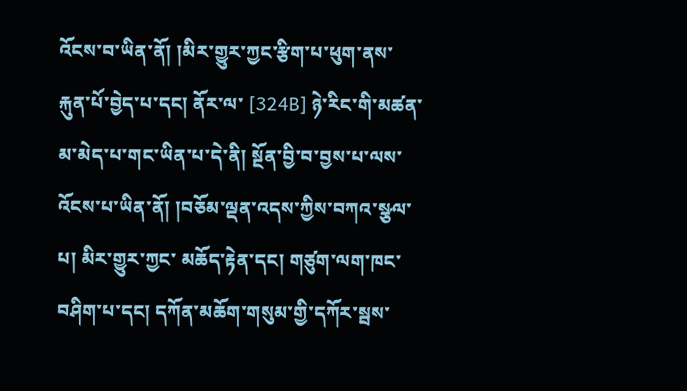འོངས་བ་ཡིན་ནོ། །མིར་གྱུར་ཀྱང་རྩིག་པ་ཕུག་ནས་རྐུན་པོ་བྱེད་པ་དང། ནོར་ལ་ [324B] ཉེ་རིང་གི་མཚན་མ་མེད་པ་གང་ཡིན་པ་དེ་ནི། སྔོན་བྱི་བ་བྱས་པ་ལས་འོངས་པ་ཡིན་ནོ། །བཅོམ་ལྡན་འདས་ཀྱིས་བཀའ་སྩལ་པ། མིར་གྱུར་ཀྱང་ མཆོད་རྟེན་དང། གཙུག་ལག་ཁང་བཤིག་པ་དང། དཀོན་མཆོག་གསུམ་གྱི་དཀོར་སྦས་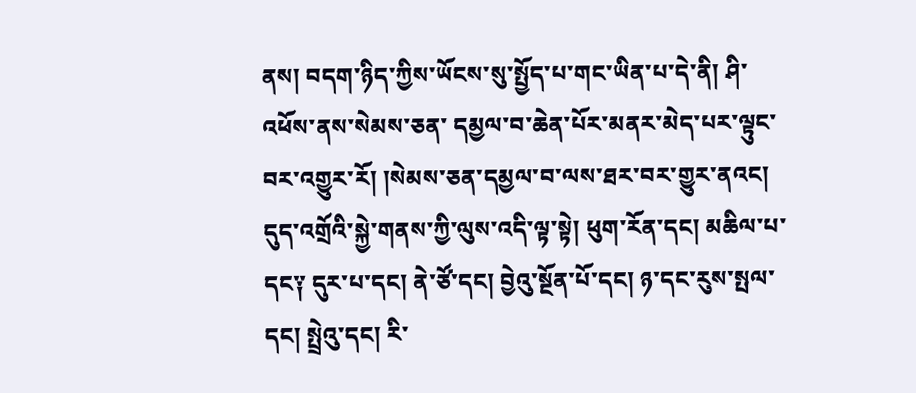ནས། བདག་ཉིད་ཀྱིས་ཡོངས་སུ་སྤྱོད་པ་གང་ཡིན་པ་དེ་ནི། ཤི་འཕོས་ནས་སེམས་ཅན་ དམྱལ་བ་ཆེན་པོར་མནར་མེད་པར་ལྟུང་བར་འགྱུར་རོ། །སེམས་ཅན་དམྱལ་བ་ལས་ཐར་བར་གྱུར་ནའང། དུད་འགྲོའི་སྐྱེ་གནས་ཀྱི་ལུས་འདི་ལྟ་སྟེ། ཕུག་རོན་དང། མཆིལ་པ་ དང༑ དུར་པ་དང། ནེ་ཙོ་དང། བྱེའུ་སྔོན་པོ་དང། ཉ་དང་རུས་སྤལ་དང། སྤྲེའུ་དང། རི་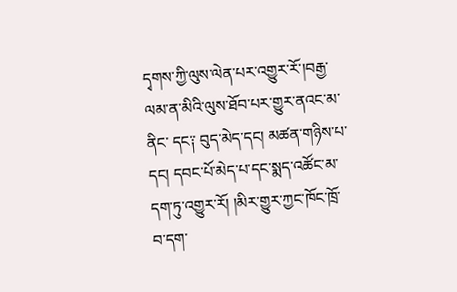དྭགས་ཀྱི་ལུས་ལེན་པར་འགྱུར་རོ་།བརྒྱ་ལམ་ན་མིའི་ལུས་ཐོབ་པར་གྱུར་ནའང་མ་ནིང་ དང༑ བུད་མེད་དང། མཚན་གཉིས་པ་དང། དབང་པོ་མེད་པ་དང་སྨད་འཚོང་མ་དག་ཏུ་འགྱུར་རོ། །མིར་གྱུར་ཀྱང་ཁོང་ཁྲོ་བ་དག་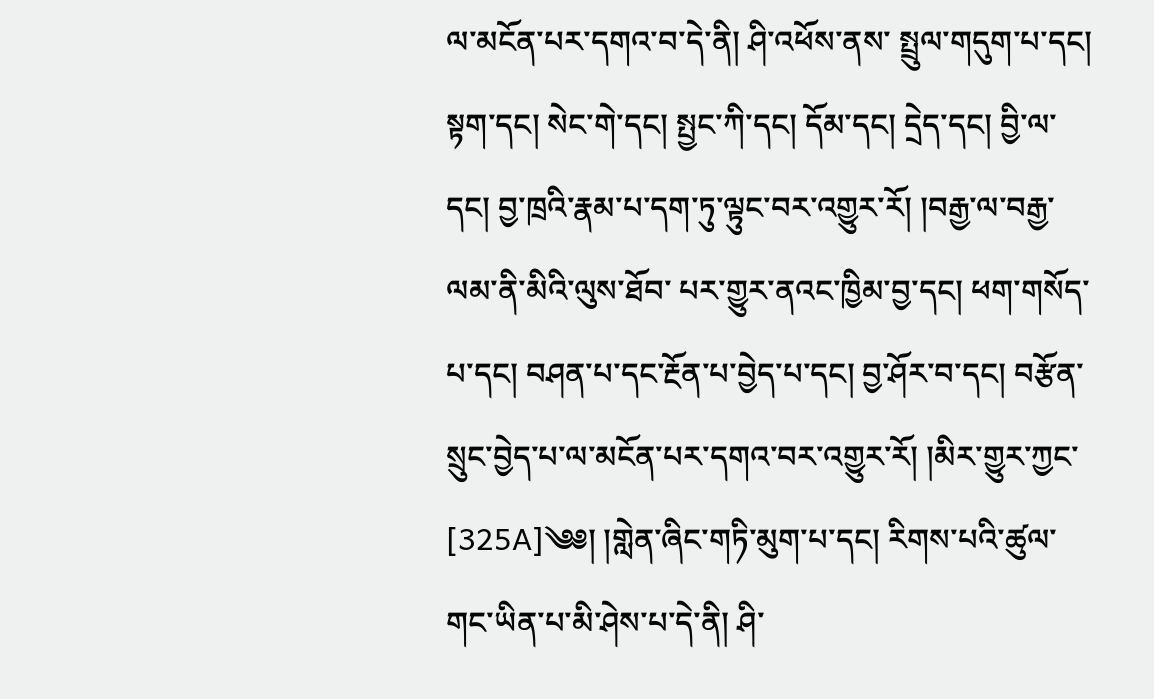ལ་མངོན་པར་དགའ་བ་དེ་ནི། ཤི་འཕོས་ནས་ སྤྲུལ་གདུག་པ་དང། སྟག་དང། སེང་གེ་དང། སྤྱང་ཀི་དང། དོམ་དང། དྲེད་དང། བྱི་ལ་དང། བྱ་ཁྲའི་རྣམ་པ་དག་ཏུ་ལྟུང་བར་འགྱུར་རོ། །བརྒྱ་ལ་བརྒྱ་ལམ་ནི་མིའི་ལུས་ཐོབ་ པར་གྱུར་ནའང་ཁྱིམ་བྱ་དང། ཕག་གསོད་པ་དང། བཤན་པ་དང་རྔོན་པ་བྱེད་པ་དང། བྱ་ཤོར་བ་དང། བརྩོན་སྲུང་བྱེད་པ་ལ་མངོན་པར་དགའ་བར་འགྱུར་རོ། །མིར་གྱུར་ཀྱང་ [325A]༄༅། །གླེན་ཞིང་གཏི་མུག་པ་དང། རིགས་པའི་ཚུལ་གང་ཡིན་པ་མི་ཤེས་པ་དེ་ནི། ཤི་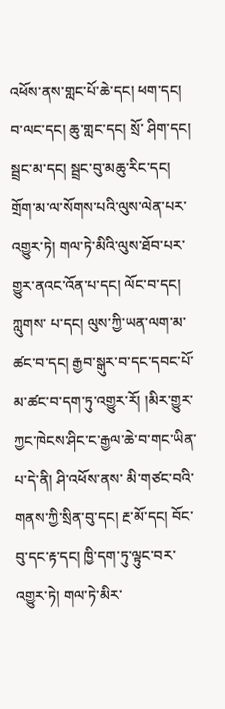འཕོས་ནས་གླང་པོ་ཆེ་དང། ཕག་དང། བ་ལང་དང། ཆུ་གླང་དང། སྲོ་ ཤིག་དང། སྦྲང་མ་དང། སྦྲང་བུ་མཆུ་རིང་དང། གྲོག་མ་ལ་སོགས་པའི་ལུས་ལེན་པར་འགྱུར་ཏེ། གལ་ཏེ་མིའི་ལུས་ཐོབ་པར་གྱུར་ནའང་འོན་པ་དང། ལོང་བ་དང། ཀླུགས་ པ་དང། ལུས་ཀྱི་ཡན་ལག་མ་ཚང་བ་དང། རྒྱབ་སྒུར་བ་དང་དབང་པོ་མ་ཚང་བ་དག་ཏུ་འགྱུར་རོ། །མིར་གྱུར་ཀྱང་ཁེངས་ཤིང་ང་རྒྱལ་ཆེ་བ་གང་ཡིན་པ་དེ་ནི། ཤི་འཕོས་ནས་ མི་གཙང་བའི་གནས་ཀྱི་སྲིན་བུ་དང། རྔ་མོ་དང། བོང་བུ་དང་རྟ་དང། ཁྱི་དག་ཏུ་ལྟུང་བར་འགྱུར་ཏེ། གལ་ཏེ་མིར་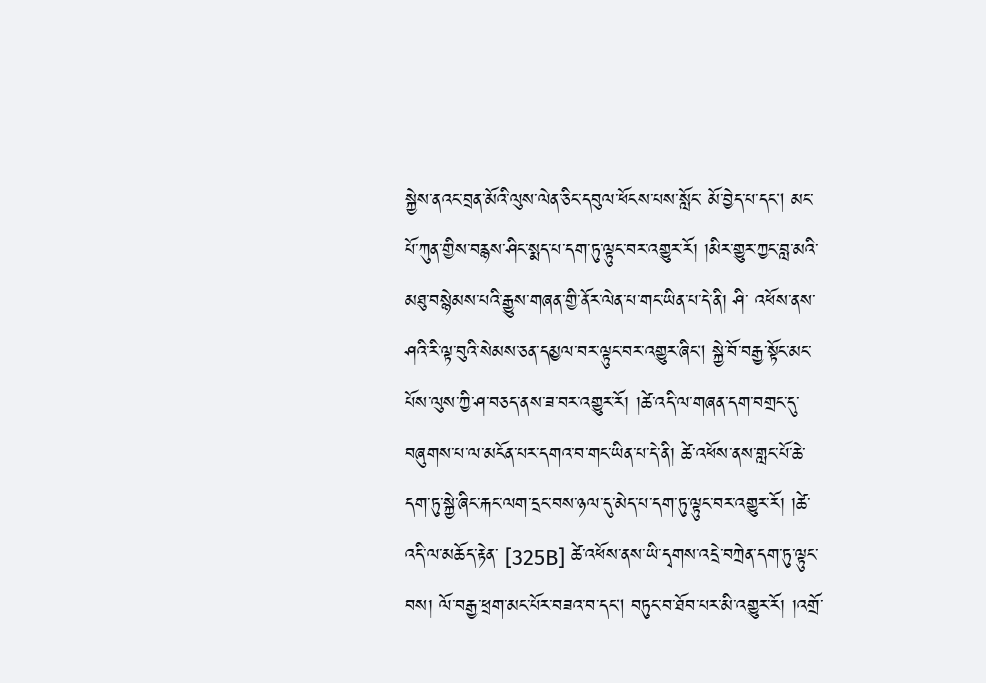སྐྱེས་ནའང་བྲན་མོའི་ལུས་ལེན་ཅིང་དབུལ་ཕོངས་པས་སློང་ མོ་བྱེད་པ་དང། མང་པོ་ཀུན་གྱིས་བརྙས་ཤིང་སྨད་པ་དག་ཏུ་ལྟུང་བར་འགྱུར་རོ། །མིར་གྱུར་ཀྱང་བླ་མའི་མཐུ་བསྙེམས་པའི་རྒྱུས་གཞན་གྱི་ནོར་ལེན་པ་གང་ཡིན་པ་དེ་ནི། ཤི་ འཕོས་ནས་ཤའི་རི་ལྟ་བུའི་སེམས་ཅན་དམྱལ་བར་ལྟུང་བར་འགྱུར་ཞིང། སྐྱེ་བོ་བརྒྱ་སྟོང་མང་པོས་ལུས་ཀྱི་ཤ་བཅད་ནས་ཟ་བར་འགྱུར་རོ། །ཚེ་འདི་ལ་གཞན་དག་བགྲང་དུ་ བཞུགས་པ་ལ་མངོན་པར་དགའ་བ་གང་ཡིན་པ་དེ་ནི། ཚེ་འཕོས་ནས་གླང་པོ་ཆེ་དག་ཏུ་སྐྱེ་ཞིང་རྐང་ལག་དྲང་བས་ཉལ་དུ་མེད་པ་དག་ཏུ་ལྟུང་བར་འགྱུར་རོ། །ཚེ་འདི་ལ་མཆོད་རྟེན་ [325B] ཚེ་འཕོས་ནས་ཡི་དྭགས་འདྲེ་བཀྲེན་དག་ཏུ་ལྟུང་བས། ལོ་བརྒྱ་ཕྲག་མང་པོར་བཟའ་བ་དང། བཏུང་བ་ཐོབ་པར་མི་འགྱུར་རོ། །འགྲོ་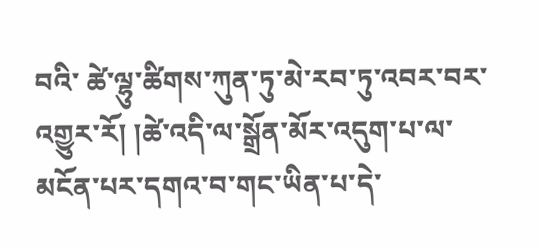བའི་ ཚེ་ལྷུ་ཚིགས་ཀུན་ཏུ་མེ་རབ་ཏུ་འབར་བར་འགྱུར་རོ། །ཚེ་འདི་ལ་སྒྲོན་མོར་འདུག་པ་ལ་མངོན་པར་དགའ་བ་གང་ཡིན་པ་དེ་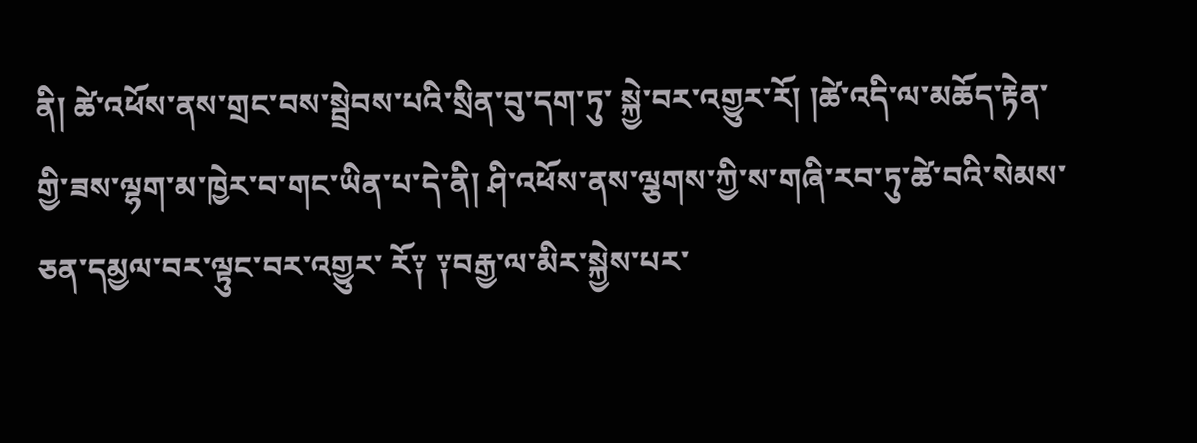ནི། ཚེ་འཕོས་ནས་གྲང་བས་སྦྲེབས་པའི་སྲིན་བུ་དག་ཏུ་ སྐྱེ་བར་འགྱུར་རོ། །ཚེ་འདི་ལ་མཆོད་རྟེན་གྱི་ཟས་ལྷག་མ་ཁྱེར་བ་གང་ཡིན་པ་དེ་ནི། ཤི་འཕོས་ནས་ལྕགས་ཀྱི་ས་གཞི་རབ་ཏུ་ཚེ་བའི་སེམས་ཅན་དམྱལ་བར་ལྟུང་བར་འགྱུར་ རོ༑ ༑བརྒྱ་ལ་མིར་སྐྱེས་པར་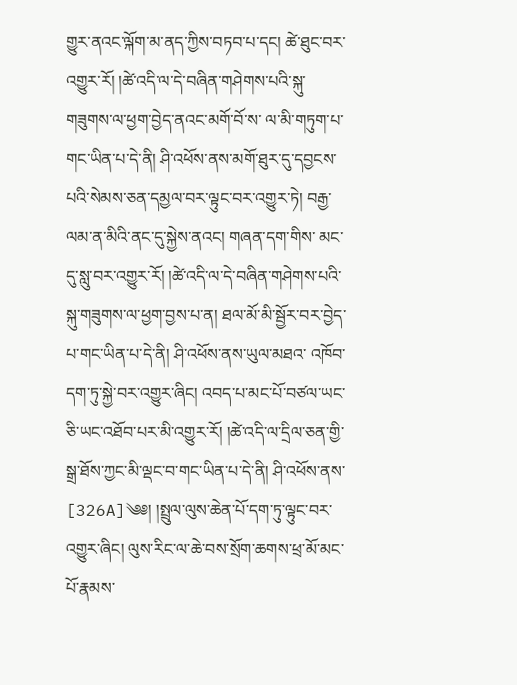གྱུར་ནའང་ལྐོག་མ་ནད་ཀྱིས་བཏབ་པ་དང། ཚེ་ཐུང་བར་འགྱུར་རོ། །ཚེ་འདི་ལ་དེ་བཞིན་གཤེགས་པའི་སྐུ་གཟུགས་ལ་ཕྱག་བྱེད་ནའང་མགོ་བོ་ས་ ལ་མི་གཏུག་པ་གང་ཡིན་པ་དེ་ནི། ཤི་འཕོས་ནས་མགོ་ཐུར་དུ་དབྱངས་པའི་སེམས་ཅན་དམྱལ་བར་ལྟུང་བར་འགྱུར་ཏེ། བརྒྱ་ལམ་ན་མིའི་ནང་དུ་སྐྱེས་ནའང། གཞན་དག་གིས་ མང་དུ་སླུ་བར་འགྱུར་རོ། །ཚེ་འདི་ལ་དེ་བཞིན་གཤེགས་པའི་སྐུ་གཟུགས་ལ་ཕྱག་བྱས་པ་ན། ཐལ་མོ་མི་སྦྱོར་བར་བྱེད་པ་གང་ཡིན་པ་དེ་ནི། ཤི་འཕོས་ནས་ཡུལ་མཐའ་ འཁོབ་དག་ཏུ་སྐྱེ་བར་འགྱུར་ཞིང། འབད་པ་མང་པོ་བཙལ་ཡང་ཅི་ཡང་འཐོབ་པར་མི་འགྱུར་རོ། །ཚེ་འདི་ལ་དྲིལ་ཅན་གྱི་སྒྲ་ཐོས་ཀྱང་མི་ལྡང་བ་གང་ཡིན་པ་དེ་ནི། ཤི་འཕོས་ནས་ [326A]༄༅། །སྤྲུལ་ལུས་ཆེན་པོ་དག་ཏུ་ལྟུང་བར་འགྱུར་ཞིང། ལུས་རིང་ལ་ཆེ་བས་སྲོག་ཆགས་ཕྲ་མོ་མང་པོ་རྣམས་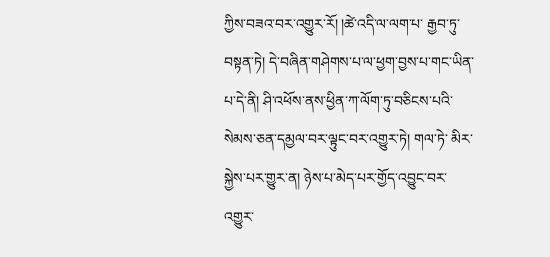ཀྱིས་བཟའ་བར་འགྱུར་རོ། །ཚེ་འདི་ལ་ལག་པ་ རྒྱབ་ཏུ་བསྟན་ཏེ། དེ་བཞིན་གཤེགས་པ་ལ་ཕྱག་བྱས་པ་གང་ཡིན་པ་དེ་ནི། ཤི་འཕོས་ནས་ཕྱིན་ཀ་ལོག་ཏུ་བཅིངས་པའི་སེམས་ཅན་དམྱལ་བར་ལྟུང་བར་འགྱུར་ཏེ། གལ་ཏེ་ མིར་སྐྱེས་པར་གྱུར་ན། ཉེས་པ་མེད་པར་གྱོད་འབྱུང་བར་འགྱུར་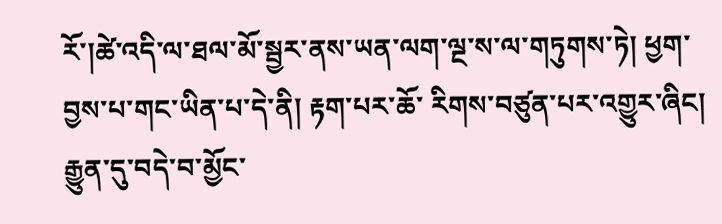རོ་།ཚེ་འདི་ལ་ཐལ་མོ་སྦྱར་ནས་ཡན་ལག་ལྔ་ས་ལ་གཏུགས་ཏེ། ཕྱག་བྱས་པ་གང་ཡིན་པ་དེ་ནི། རྟག་པར་ཆོ་ རིགས་བཙུན་པར་འགྱུར་ཞིང། རྒྱུན་དུ་བདེ་བ་མྱོང་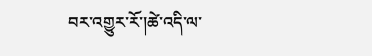བར་འགྱུར་རོ་།ཚེ་འདི་ལ་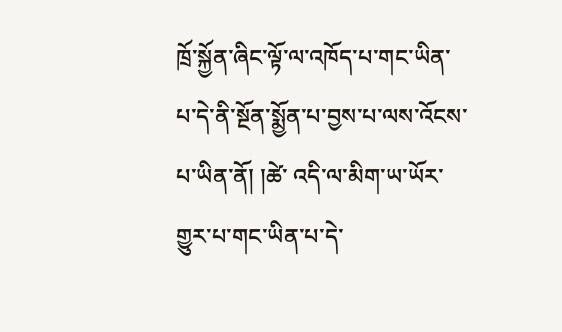ཁྲོ་སྐྱོན་ཞིང་ལྟོ་ལ་འཁོད་པ་གང་ཡིན་པ་དེ་ནི་སྔོན་སྨྱོན་པ་བྱས་པ་ལས་འོངས་པ་ཡིན་ནོ། །ཚེ་ འདི་ལ་མིག་ཡ་ཡོར་གྱུར་པ་གང་ཡིན་པ་དེ་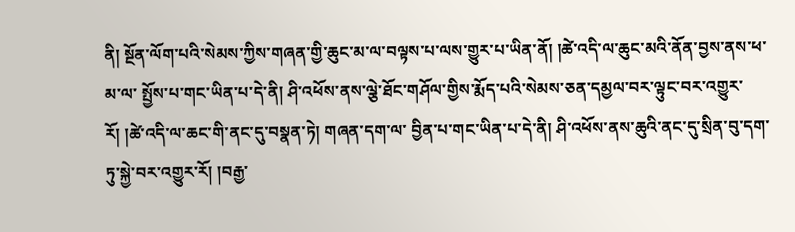ནི། སྔོན་ལོག་པའི་སེམས་ཀྱིས་གཞན་གྱི་ཆུང་མ་ལ་བལྟས་པ་ལས་གྱུར་པ་ཡིན་ནོ། །ཚེ་འདི་ལ་ཆུང་མའི་ནོན་བྱས་ནས་ཕ་མ་ལ་ སྤྱོས་པ་གང་ཡིན་པ་དེ་ནི། ཤི་འཕོས་ནས་ལྕེ་ཐོང་གཤོལ་གྱིས་རྨོད་པའི་སེམས་ཅན་དམྱལ་བར་ལྟུང་བར་འགྱུར་རོ། །ཚེ་འདི་ལ་ཆང་གི་ནང་དུ་བསྣན་ཏེ། གཞན་དག་ལ་ བྱིན་པ་གང་ཡིན་པ་དེ་ནི། ཤི་འཕོས་ནས་ཆུའི་ནང་དུ་སྲིན་བུ་དག་ཏུ་སྐྱེ་བར་འགྱུར་རོ། །བརྒྱ་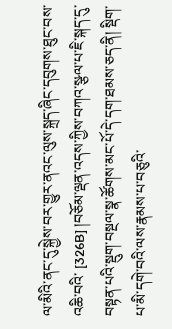ལ་མིའི་ནང་དུ་སྐྱེས་བར་གྱུར་ནའང་ལུས་སྐྲད་ཞིང་དབུགས་ཐུང་བས་འཆི་བའི་ [326B] །བཅོམ་ལྡན་འདས་ཀྱིས་བཀའ་སྩལ་པ་ཇི་སྐད་དུ་བསྟན་པའི་སྡུག་བསྔལ་སྣ་ཚོགས་མང་པོ་དེ་དག་ཐམས་ཅད་ནི། སྡིག་པ་མི་དགེ་བའི་ལས་རྣམས་པ་བཅུའི་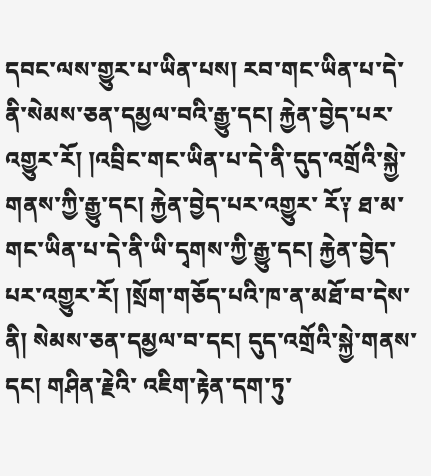དབང་ལས་གྱུར་པ་ཡིན་པས། རབ་གང་ཡིན་པ་དེ་ནི་སེམས་ཅན་དམྱལ་བའི་རྒྱུ་དང། རྐྱེན་བྱེད་པར་འགྱུར་རོ། །འབྲིང་གང་ཡིན་པ་དེ་ནི་དུད་འགྲོའི་སྐྱེ་གནས་ཀྱི་རྒྱུ་དང། རྐྱེན་བྱེད་པར་འགྱུར་ རོ༑ ཐ་མ་གང་ཡིན་པ་དེ་ནི་ཡི་དྭགས་ཀྱི་རྒྱུ་དང། རྐྱེན་བྱེད་པར་འགྱུར་རོ། །སྲོག་གཅོད་པའི་ཁ་ན་མཐོ་བ་དེས་ནི། སེམས་ཅན་དམྱལ་བ་དང། དུད་འགྲོའི་སྐྱེ་གནས་དང། གཤིན་རྗེའི་ འཇིག་རྟེན་དག་ཏུ་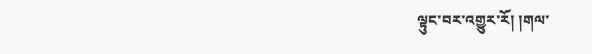ལྟུང་བར་འགྱུར་རོ། །གལ་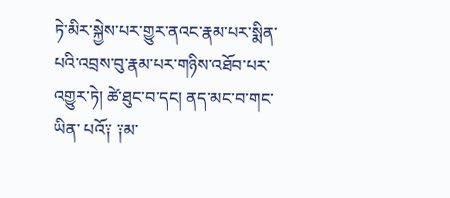ཏེ་མིར་སྐྱེས་པར་གྱུར་ནའང་རྣམ་པར་སྨིན་པའི་འབྲས་བུ་རྣམ་པར་གཉིས་འཐོབ་པར་འགྱུར་ཏེ། ཚེ་ཐུང་བ་དང། ནད་མང་བ་གང་ཡིན་ པའོ༑ ༑མ་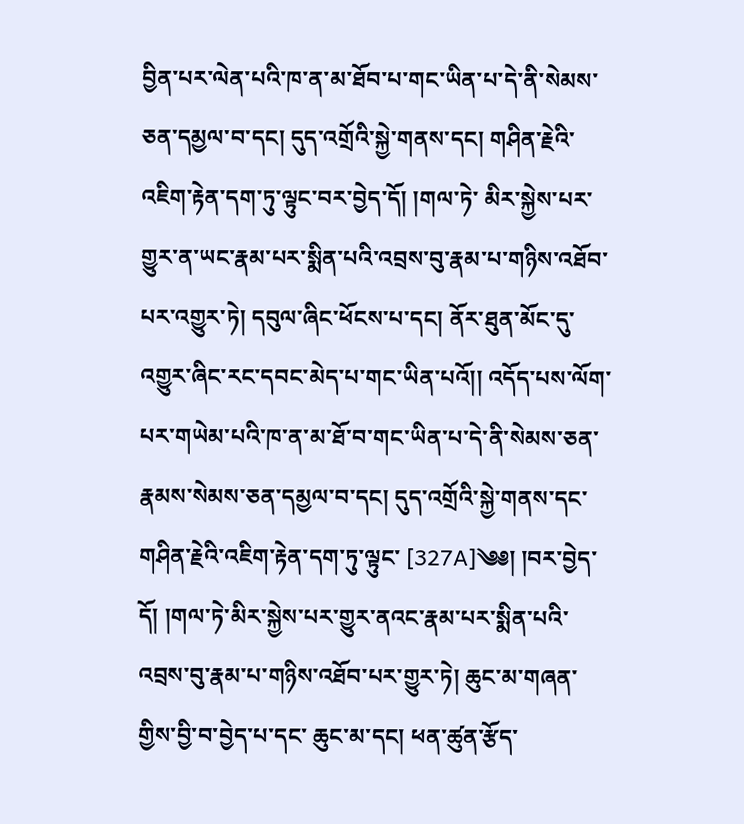བྱིན་པར་ལེན་པའི་ཁ་ན་མ་ཐོབ་པ་གང་ཡིན་པ་དེ་ནི་སེམས་ཅན་དམྱལ་བ་དང། དུད་འགྲོའི་སྐྱེ་གནས་དང། གཤིན་རྗེའི་འཇིག་རྟེན་དག་ཏུ་ལྟུང་བར་བྱེད་དོ། །གལ་ཏེ་ མིར་སྐྱེས་པར་གྱུར་ན་ཡང་རྣམ་པར་སྨིན་པའི་འབྲས་བུ་རྣམ་པ་གཉིས་འཐོབ་པར་འགྱུར་ཏེ། དབུལ་ཞིང་ཕོངས་པ་དང། ནོར་ཐུན་མོང་དུ་འགྱུར་ཞིང་རང་དབང་མེད་པ་གང་ཡིན་པའོ།། འདོད་པས་ལོག་པར་གཡེམ་པའི་ཁ་ན་མ་ཐོ་བ་གང་ཡིན་པ་དེ་ནི་སེམས་ཅན་རྣམས་སེམས་ཅན་དམྱལ་བ་དང། དུད་འགྲོའི་སྐྱེ་གནས་དང་གཤིན་རྗེའི་འཇིག་རྟེན་དག་ཏུ་ལྟུང་ [327A]༄༅། །བར་བྱེད་དོ། །གལ་ཏེ་མིར་སྐྱེས་པར་གྱུར་ནའང་རྣམ་པར་སྨིན་པའི་འབྲས་བུ་རྣམ་པ་གཉིས་འཐོབ་པར་གྱུར་ཏེ། ཆུང་མ་གཞན་གྱིས་བྱི་བ་བྱེད་པ་དང་ ཆུང་མ་དང། ཕན་ཚུན་རྩོད་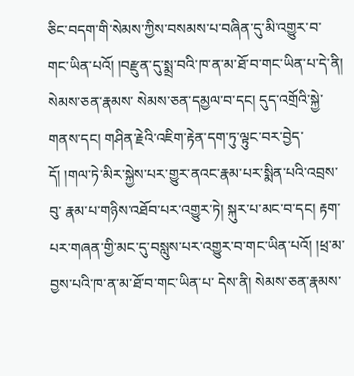ཅིང་བདག་གི་སེམས་ཀྱིས་བསམས་པ་བཞིན་དུ་མི་འགྱུར་བ་གང་ཡིན་པའོ། །བརྫུན་དུ་སྨྲ་བའི་ཁ་ན་མ་ཐོ་བ་གང་ཡིན་པ་དེ་ནི། སེམས་ཅན་རྣམས་ སེམས་ཅན་དམྱལ་བ་དང། དུད་འགྲོའི་སྐྱེ་གནས་དང། གཤིན་རྗེའི་འཇིག་རྟེན་དག་ཏུ་ལྟུང་བར་བྱེད་དོ། །གལ་ཏེ་མིར་སྐྱེས་པར་གྱུར་ནའང་རྣམ་པར་སྨིན་པའི་འབྲས་བུ་ རྣམ་པ་གཉིས་འཐོབ་པར་འགྱུར་ཏེ། སྐུར་པ་མང་བ་དང། རྟག་པར་གཞན་གྱི་མང་དུ་བསླུས་པར་འགྱུར་བ་གང་ཡིན་པའོ། །ཕྲ་མ་བྱས་པའི་ཁ་ན་མ་ཐོ་བ་གང་ཡིན་པ་ དེས་ནི། སེམས་ཅན་རྣམས་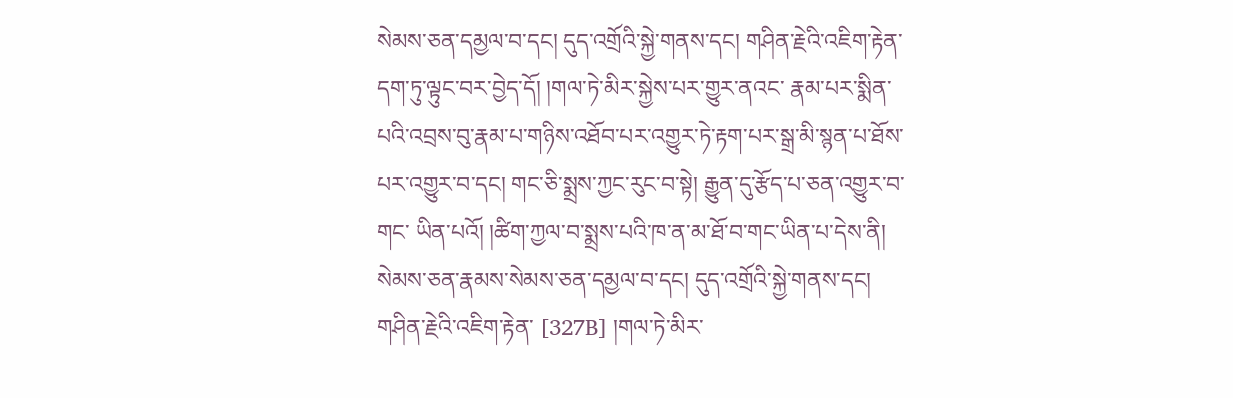སེམས་ཅན་དམྱལ་བ་དང། དུད་འགྲོའི་སྐྱེ་གནས་དང། གཤིན་རྗེའི་འཇིག་རྟེན་དག་ཏུ་ལྟུང་བར་བྱེད་དོ། །གལ་ཏེ་མིར་སྐྱེས་པར་གྱུར་ནའང་ རྣམ་པར་སྨིན་པའི་འབྲས་བུ་རྣམ་པ་གཉིས་འཐོབ་པར་འགྱུར་ཏེ་རྟག་པར་སྒྲ་མི་སྙན་པ་ཐོས་པར་འགྱུར་བ་དང། གང་ཅི་སྨྲས་ཀྱང་རུང་བ་སྟེ། རྒྱུན་དུ་རྩོད་པ་ཅན་འགྱུར་བ་གང་ ཡིན་པའོ། །ཚིག་ཀྱལ་བ་སྨྲས་པའི་ཁ་ན་མ་ཐོ་བ་གང་ཡིན་པ་དེས་ནི། སེམས་ཅན་རྣམས་སེམས་ཅན་དམྱལ་བ་དང། དུད་འགྲོའི་སྐྱེ་གནས་དང། གཤིན་རྗེའི་འཇིག་རྟེན་ [327B] །གལ་ཏེ་མིར་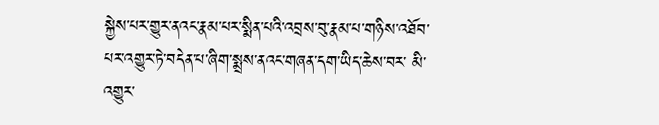སྐྱེས་པར་གྱུར་ནའང་རྣམ་པར་སྨིན་པའི་འབྲས་བུ་རྣམ་པ་གཉིས་འཐོབ་པར་འགྱུར་ཏེ་བདེན་པ་ཞིག་སྨྲས་ནའང་གཞན་དག་ཡིད་ཆེས་བར་ མི་འགྱུར་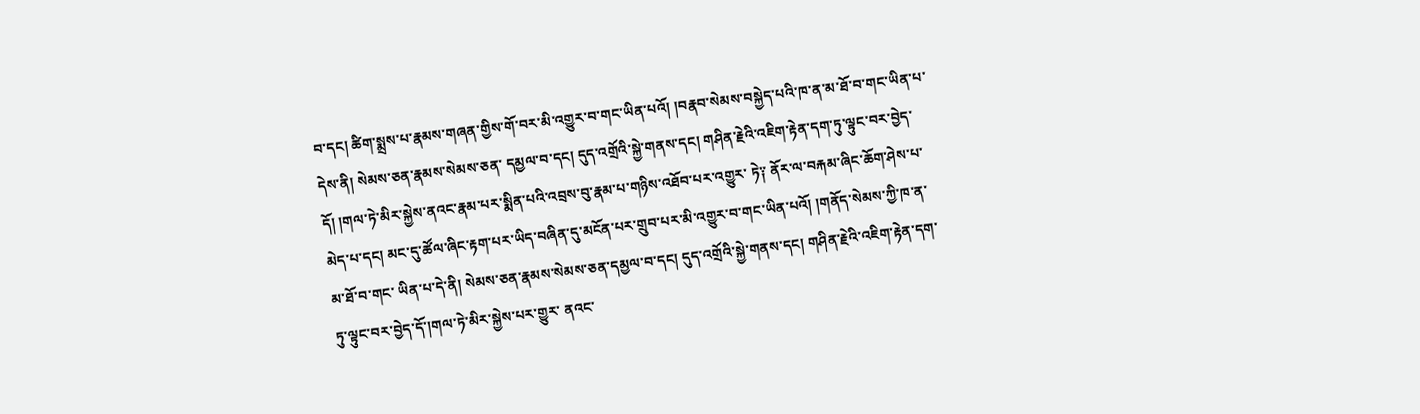བ་དང། ཚིག་སྨྲས་པ་རྣམས་གཞན་གྱིས་གོ་བར་མི་འགྱུར་བ་གང་ཡིན་པའོ། །བརྣབ་སེམས་བསྐྱེད་པའི་ཁ་ན་མ་ཐོ་བ་གང་ཡིན་པ་དེས་ནི། སེམས་ཅན་རྣམས་སེམས་ཅན་ དམྱལ་བ་དང། དུད་འགྲོའི་སྐྱེ་གནས་དང། གཤིན་རྗེའི་འཇིག་རྟེན་དག་ཏུ་ལྟུང་བར་བྱེད་དོ། །གལ་ཏེ་མིར་སྐྱེས་ནའང་རྣམ་པར་སྨིན་པའི་འབྲས་བུ་རྣམ་པ་གཉིས་འཐོབ་པར་འགྱུར་ ཏེ༑ ནོར་ལ་བརྐམ་ཞིང་ཆོག་ཤེས་པ་མེད་པ་དང། མང་དུ་ཚོལ་ཞིང་རྟག་པར་ཡིད་བཞིན་དུ་མངོན་པར་གྲུབ་པར་མི་འགྱུར་བ་གང་ཡིན་པའོ། །གནོད་སེམས་ཀྱི་ཁ་ན་མ་ཐོ་བ་གང་ ཡིན་པ་དེ་ནི། སེམས་ཅན་རྣམས་སེམས་ཅན་དམྱལ་བ་དང། དུད་འགྲོའི་སྐྱེ་གནས་དང། གཤིན་རྗེའི་འཇིག་རྟེན་དག་ཏུ་ལྟུང་བར་བྱེད་དོ་།གལ་ཏེ་མིར་སྐྱེས་པར་གྱུར་ ནའང་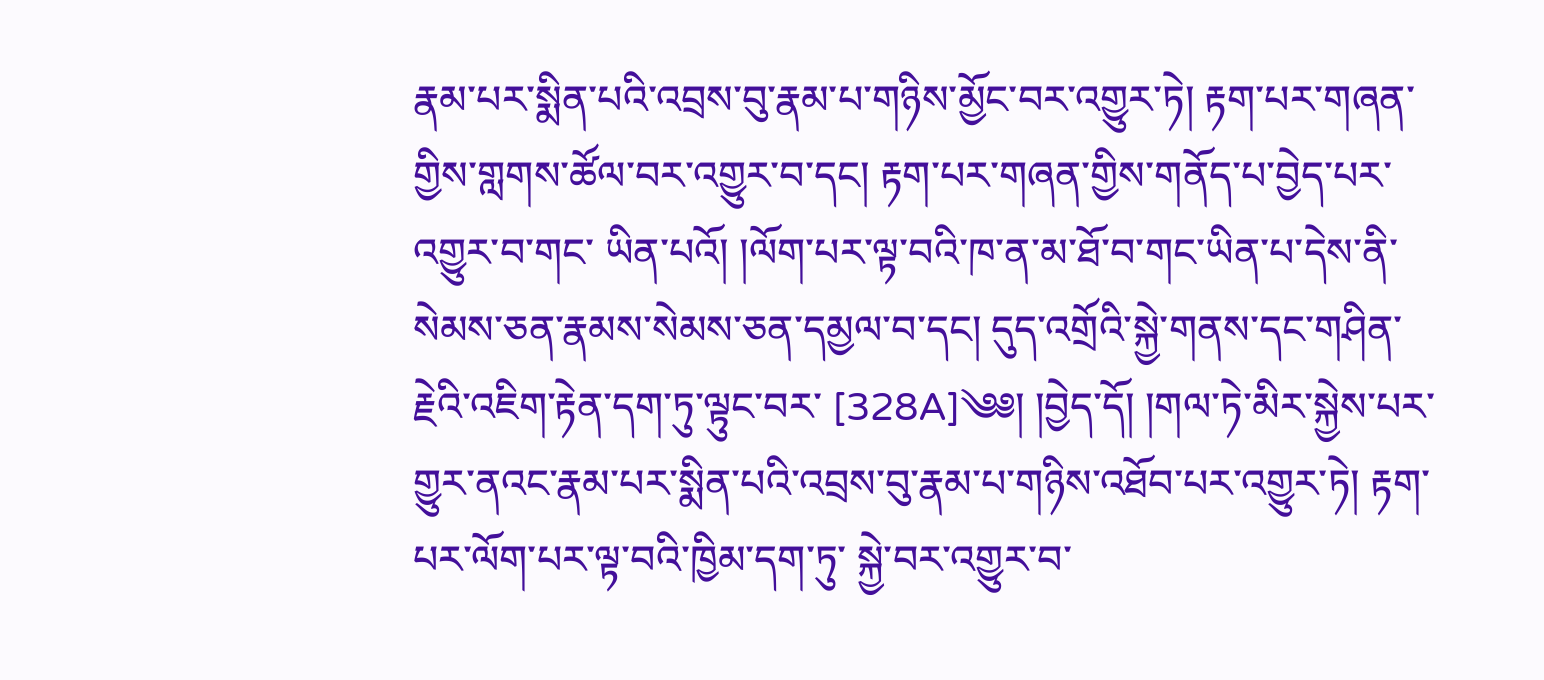རྣམ་པར་སྨིན་པའི་འབྲས་བུ་རྣམ་པ་གཉིས་མྱོང་བར་འགྱུར་ཏེ། རྟག་པར་གཞན་གྱིས་གླགས་ཚོལ་བར་འགྱུར་བ་དང། རྟག་པར་གཞན་གྱིས་གནོད་པ་བྱེད་པར་འགྱུར་བ་གང་ ཡིན་པའོ། །ལོག་པར་ལྟ་བའི་ཁ་ན་མ་ཐོ་བ་གང་ཡིན་པ་དེས་ནི་སེམས་ཅན་རྣམས་སེམས་ཅན་དམྱལ་བ་དང། དུད་འགྲོའི་སྐྱེ་གནས་དང་གཤིན་རྗེའི་འཇིག་རྟེན་དག་ཏུ་ལྟུང་བར་ [328A]༄༅། །བྱེད་དོ། །གལ་ཏེ་མིར་སྐྱེས་པར་གྱུར་ནའང་རྣམ་པར་སྨིན་པའི་འབྲས་བུ་རྣམ་པ་གཉིས་འཐོབ་པར་འགྱུར་ཏེ། རྟག་པར་ལོག་པར་ལྟ་བའི་ཁྱིམ་དག་ཏུ་ སྐྱེ་བར་འགྱུར་བ་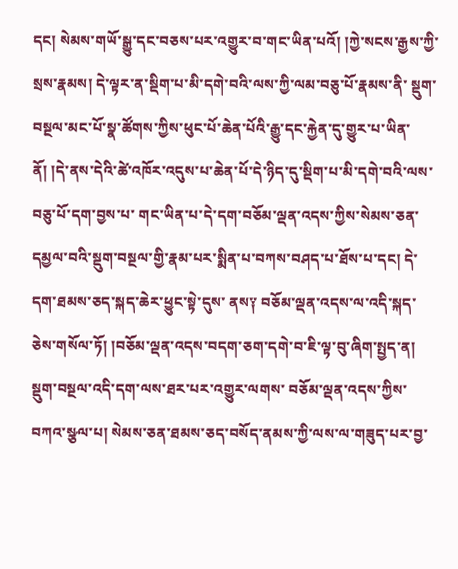དང། སེམས་གཡོ་སྒྱུ་དང་བཅས་པར་འགྱུར་བ་གང་ཡིན་པའོ། །ཀྱེ་སངས་རྒྱས་ཀྱི་སྲས་རྣམས། དེ་ལྟར་ན་སྡིག་པ་མི་དགེ་བའི་ལས་ཀྱི་ལམ་བཅུ་པོ་རྣམས་ནི་ སྡུག་བསྔལ་མང་པོ་སྣ་ཚོགས་ཀྱིས་ཕུང་པོ་ཆེན་པོའི་རྒྱུ་དང་རྐྱེན་དུ་གྱུར་པ་ཡིན་ནོ། །དེ་ནས་དེའི་ཚེ་འཁོར་འདུས་པ་ཆེན་པོ་དེ་ཉིད་དུ་སྡིག་པ་མི་དགེ་བའི་ལས་བཅུ་པོ་དག་བྱས་པ་ གང་ཡིན་པ་དེ་དག་བཅོམ་ལྡན་འདས་ཀྱིས་སེམས་ཅན་དམྱལ་བའི་སྡུག་བསྔལ་གྱི་རྣམ་པར་སྨིན་པ་བཀས་བཤད་པ་ཐོས་པ་དང། དེ་དག་ཐམས་ཅད་སྐད་ཆེར་ཕྱུང་སྟེ་དུས་ ནས༑ བཅོམ་ལྡན་འདས་ལ་འདི་སྐད་ཅེས་གསོལ་ཏོ། །བཅོམ་ལྡན་འདས་བདག་ཅག་དགེ་བ་ཇི་ལྟ་བུ་ཞིག་སྤྱད་ན། སྡུག་བསྔལ་འདི་དག་ལས་ཐར་པར་འགྱུར་ལགས་ བཅོམ་ལྡན་འདས་ཀྱིས་བཀའ་སྩལ་པ། སེམས་ཅན་ཐམས་ཅད་བསོད་ནམས་ཀྱི་ལས་ལ་གཟུད་པར་བྱ་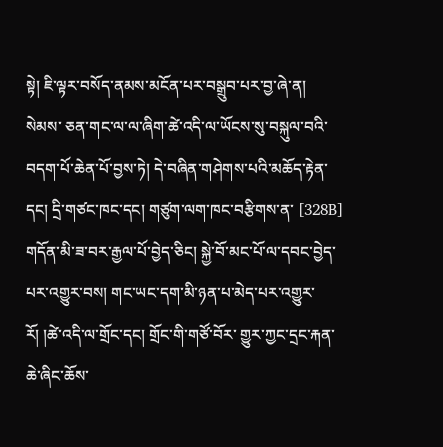སྟེ། ཇི་ལྟར་བསོད་ནམས་མངོན་པར་བསྒྲུབ་པར་བྱ་ཞེ་ན། སེམས་ ཅན་གང་ལ་ལ་ཞིག་ཚེ་འདི་ལ་ཡོངས་སུ་བསྐུལ་བའི་བདག་པོ་ཆེན་པོ་བྱས་ཏེ། དེ་བཞིན་གཤེགས་པའི་མཆོད་རྟེན་དང། དྲི་གཙང་ཁང་དང། གཙུག་ལག་ཁང་བརྩིགས་ན་ [328B] གདོན་མི་ཟ་བར་རྒྱལ་པོ་བྱེད་ཅིང། སྐྱེ་བོ་མང་པོ་ལ་དབང་བྱེད་པར་འགྱུར་བས། གང་ཡང་དག་མི་ཉན་པ་མེད་པར་འགྱུར་རོ། །ཚེ་འདི་ལ་གྲོང་དང། གྲོང་གི་གཙོ་བོར་ གྱུར་ཀྱང་དྲང་རྐན་ཆེ་ཞིང་ཆོས་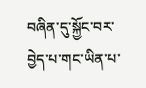བཞིན་དུ་སྐྱོང་བར་བྱེད་པ་གང་ཡིན་པ་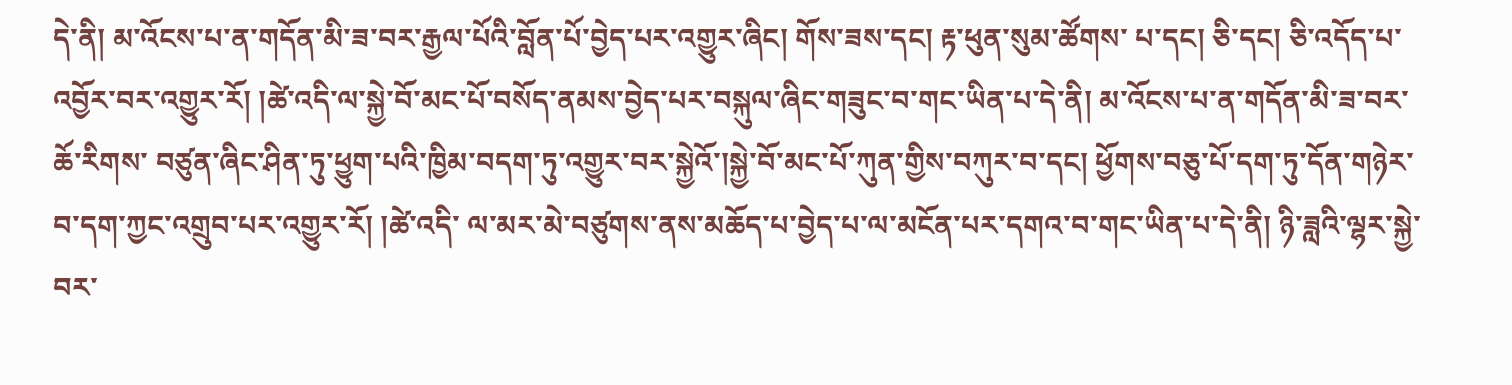དེ་ནི། མ་འོངས་པ་ན་གདོན་མི་ཟ་བར་རྒྱལ་པོའི་བློན་པོ་བྱེད་པར་འགྱུར་ཞིང། གོས་ཟས་དང། རྟ་ཕུན་སུམ་ཚོགས་ པ་དང། ཅི་དང། ཅི་འདོད་པ་འབྱོར་བར་འགྱུར་རོ། །ཚེ་འདི་ལ་སྐྱེ་བོ་མང་པོ་བསོད་ནམས་བྱེད་པར་བསྐུལ་ཞིང་གཟུང་བ་གང་ཡིན་པ་དེ་ནི། མ་འོངས་པ་ན་གདོན་མི་ཟ་བར་ཆོ་རིགས་ བཙུན་ཞིང་ཤིན་ཏུ་ཕྱུག་པའི་ཁྱིམ་བདག་ཏུ་འགྱུར་བར་སྐྱེའོ་།སྐྱེ་བོ་མང་པོ་ཀུན་གྱིས་བཀུར་བ་དང། ཕྱོགས་བཅུ་པོ་དག་ཏུ་དོན་གཉེར་བ་དག་ཀྱང་འགྲུབ་པར་འགྱུར་རོ། །ཚེ་འདི་ ལ་མར་མེ་བཙུགས་ནས་མཆོད་པ་བྱེད་པ་ལ་མངོན་པར་དགའ་བ་གང་ཡིན་པ་དེ་ནི། ཉི་ཟླའི་ལྷར་སྐྱེ་བར་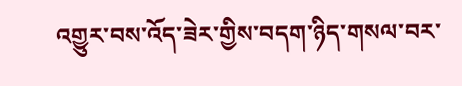འགྱུར་བས་འོད་ཟེར་གྱིས་བདག་ཉིད་གསལ་བར་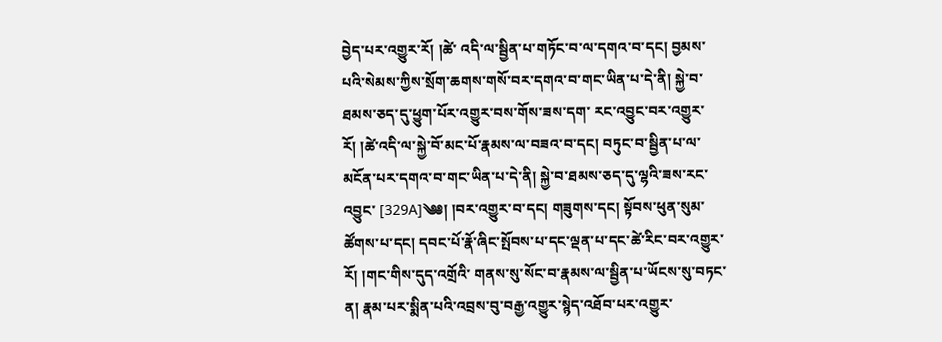བྱེད་པར་འགྱུར་རོ། །ཚེ་ འདི་ལ་སྦྱིན་པ་གཏོང་བ་ལ་དགའ་བ་དང། བྱམས་པའི་སེམས་ཀྱིས་སྲོག་ཆགས་གསོ་བར་དགའ་བ་གང་ཡིན་པ་དེ་ནི། སྐྱེ་བ་ཐམས་ཅད་དུ་ཕྱུག་པོར་འགྱུར་བས་གོས་ཟས་དག་ རང་འབྱུང་བར་འགྱུར་རོ། །ཚེ་འདི་ལ་སྐྱེ་བོ་མང་པོ་རྣམས་ལ་བཟའ་བ་དང། བཏུང་བ་སྦྱིན་པ་ལ་མངོན་པར་དགའ་བ་གང་ཡིན་པ་དེ་ནི། སྐྱེ་བ་ཐམས་ཅད་དུ་ལྷའི་ཟས་རང་འབྱུང་ [329A]༄༅། །བར་འགྱུར་བ་དང། གཟུགས་དང། སྟོབས་ཕུན་སུམ་ཚོགས་པ་དང། དབང་པོ་རྣོ་ཞིང་སྤོབས་པ་དང་ལྡན་པ་དང་ཚེ་རིང་བར་འགྱུར་རོ། །གང་གིས་དུད་འགྲོའི་ གནས་སུ་སོང་བ་རྣམས་ལ་སྦྱིན་པ་ཡོངས་སུ་བཏང་ན། རྣམ་པར་སྨིན་པའི་འབྲས་བུ་བརྒྱ་འགྱུར་སྙེད་འཐོབ་པར་འགྱུར་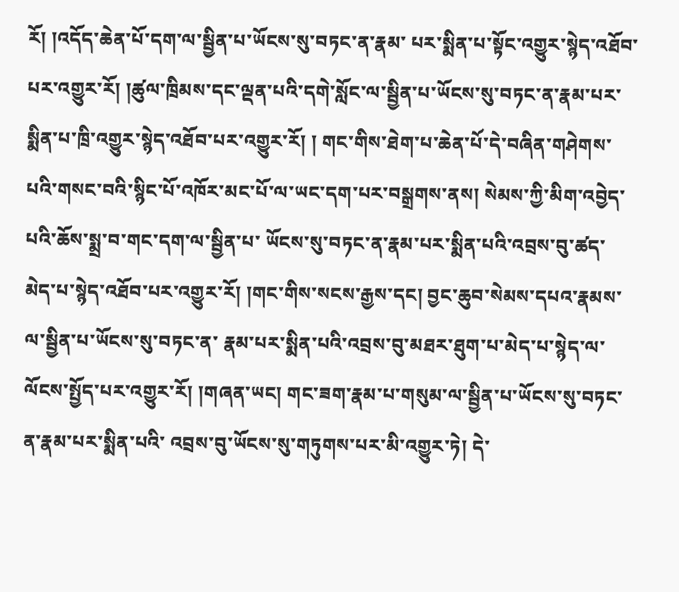རོ། །འདོད་ཆེན་པོ་དག་ལ་སྦྱིན་པ་ཡོངས་སུ་བཏང་ན་རྣམ་ པར་སྨིན་པ་སྟོང་འགྱུར་སྙེད་འཐོབ་པར་འགྱུར་རོ། །ཚུལ་ཁྲིམས་དང་ལྡན་པའི་དགེ་སློང་ལ་སྦྱིན་པ་ཡོངས་སུ་བཏང་ན་རྣམ་པར་སྨིན་པ་ཁྲི་འགྱུར་སྙེད་འཐོབ་པར་འགྱུར་རོ། ། གང་གིས་ཐེག་པ་ཆེན་པོ་དེ་བཞིན་གཤེགས་པའི་གསང་བའི་སྙིང་པོ་འཁོར་མང་པོ་ལ་ཡང་དག་པར་བསྒྲགས་ནས། སེམས་ཀྱི་མིག་འབྱེད་པའི་ཆོས་སྨྲ་བ་གང་དག་ལ་སྦྱིན་པ་ ཡོངས་སུ་བཏང་ན་རྣམ་པར་སྨིན་པའི་འབྲས་བུ་ཚད་མེད་པ་སྙེད་འཐོབ་པར་འགྱུར་རོ། །གང་གིས་སངས་རྒྱས་དང། བྱང་ཆུབ་སེམས་དཔའ་རྣམས་ལ་སྦྱིན་པ་ཡོངས་སུ་བཏང་ན་ རྣམ་པར་སྨིན་པའི་འབྲས་བུ་མཐར་ཐུག་པ་མེད་པ་སྙེད་ལ་ལོངས་སྤྱོད་པར་འགྱུར་རོ། །གཞན་ཡང། གང་ཟག་རྣམ་པ་གསུམ་ལ་སྦྱིན་པ་ཡོངས་སུ་བཏང་ན་རྣམ་པར་སྨིན་པའི་ འབྲས་བུ་ཡོངས་སུ་གཏུགས་པར་མི་འགྱུར་ཏེ། དེ་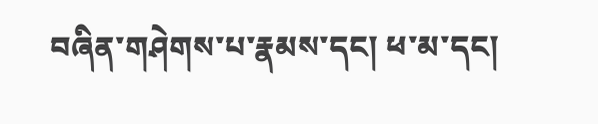བཞིན་གཤེགས་པ་རྣམས་དང། ཕ་མ་དང།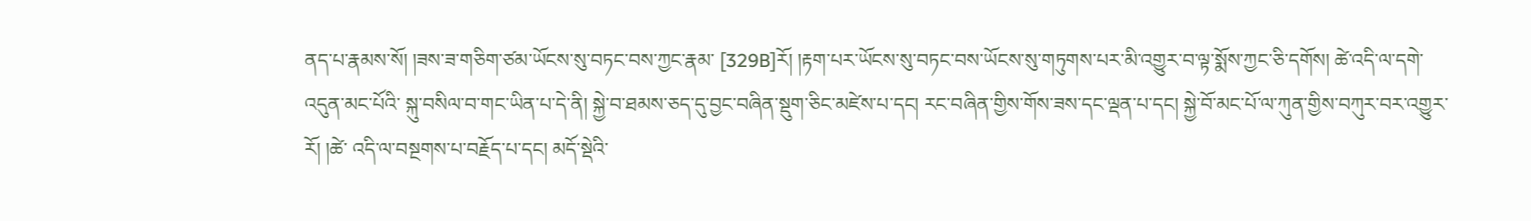ནད་པ་རྣམས་སོ། །ཟས་ཟ་གཅིག་ཙམ་ཡོངས་སུ་བཏང་བས་ཀྱང་རྣམ་ [329B]རོ། །རྟག་པར་ཡོངས་སུ་བཏང་བས་ཡོངས་སུ་གཏུགས་པར་མི་འགྱུར་བ་ལྟ་སྨོས་ཀྱང་ཅི་དགོས། ཚེ་འདི་ལ་དགེ་འདུན་མང་པོའི་ སྐུ་བསིལ་བ་གང་ཡིན་པ་དེ་ནི། སྐྱེ་བ་ཐམས་ཅད་དུ་བྱང་བཞིན་སྡུག་ཅིང་མཛེས་པ་དང། རང་བཞིན་གྱིས་གོས་ཟས་དང་ལྡན་པ་དང། སྐྱེ་བོ་མང་པོ་ལ་ཀུན་གྱིས་བཀུར་བར་འགྱུར་རོ། །ཚེ་ འདི་ལ་བསྔགས་པ་བརྗོད་པ་དང། མདོ་སྡེའི་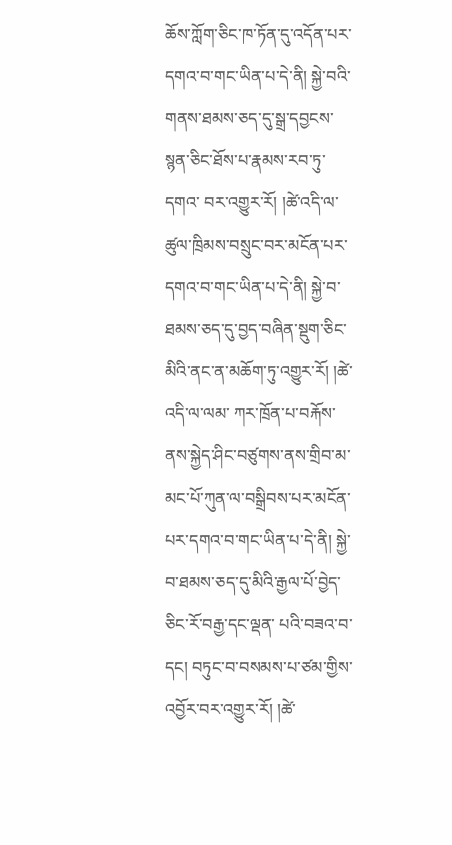ཆོས་ཀློག་ཅིང་ཁ་ཏོན་དུ་འདོན་པར་དགའ་བ་གང་ཡིན་པ་དེ་ནི། སྐྱེ་བའི་གནས་ཐམས་ཅད་དུ་སྒྲ་དབྱངས་སྙན་ཅིང་ཐོས་པ་རྣམས་རབ་ཏུ་དགའ་ བར་འགྱུར་རོ། །ཚེ་འདི་ལ་ཚུལ་ཁྲིམས་བསྲུང་བར་མངོན་པར་དགའ་བ་གང་ཡིན་པ་དེ་ནི། སྐྱེ་བ་ཐམས་ཅད་དུ་བྱད་བཞིན་སྡུག་ཅིང་མིའི་ནང་ན་མཆོག་ཏུ་འགྱུར་རོ། །ཚེ་འདི་ལ་ལམ་ ཀར་ཁྲོན་པ་བརྐོས་ནས་སྐྱེད་ཤིང་བཙུགས་ནས་གྲིབ་མ་མང་པོ་ཀུན་ལ་བསྒྲིབས་པར་མངོན་པར་དགའ་བ་གང་ཡིན་པ་དེ་ནི། སྐྱེ་བ་ཐམས་ཅད་དུ་མིའི་རྒྱལ་པོ་བྱེད་ཅིང་རོ་བརྒྱ་དང་ལྡན་ པའི་བཟའ་བ་དང། བཏུང་བ་བསམས་པ་ཙམ་གྱིས་འབྱོར་བར་འགྱུར་རོ། །ཚེ་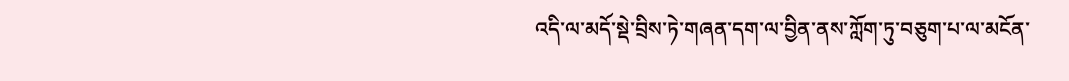འདི་ལ་མདོ་སྡེ་བྲིས་ཏེ་གཞན་དག་ལ་བྱིན་ནས་ཀློག་ཏུ་བཅུག་པ་ལ་མངོན་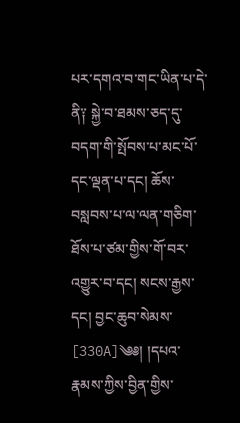པར་དགའ་བ་གང་ཡིན་པ་དེ་ ནི༑ སྐྱེ་བ་ཐམས་ཅད་དུ་བདག་གི་སྤོབས་པ་མང་པོ་དང་ལྡན་པ་དང། ཆོས་བསླབས་པ་ལ་ལན་གཅིག་ཐོས་པ་ཙམ་གྱིས་གོ་བར་འགྱུར་བ་དང། སངས་རྒྱས་དང། བྱང་ཆུབ་སེམས་ [330A]༄༅། །དཔའ་རྣམས་ཀྱིས་བྱིན་གྱིས་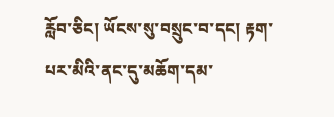རློབ་ཅིང། ཡོངས་སུ་བསྲུང་བ་དང། རྟག་པར་མིའི་ནང་དུ་མཆོག་དམ་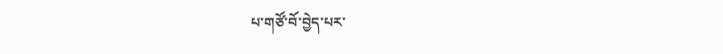པ་གཙོ་བོ་བྱེད་པར་